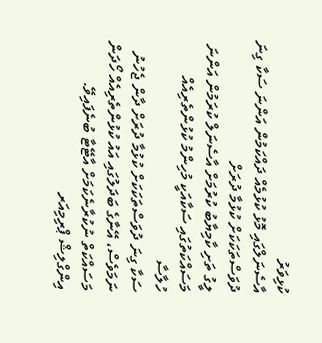ކުޅިވަރު
އާސެނަލްގައި މޮޅު ކުޅުމެއް ދައްކަމުން އަންނަ ސަކާ ގިނަ ދުވަސްތަކަކަށް ކުޅުމާ ދުރަށް
ލީގު ތަށި ކާމިޔާބު ކުރުމަށް އާސެނަލް ކުރަމުން އަންނަ މަސައްކަތުގައި ސަކާއަކީ މުހިންމު ކުޅުންތެރިއެއް
ހުލާސާ
ސަކާ ގިނަ ދުވަސްތަކަކަށް ކުޅުމާ ދުރަށް ދާން ޖެހުނު ނަމަވެސް، އޭނާގެ ބަދަލުގައި އައު ކުޅުންތެރިއެއް ހޯދަން މަސައްކަތް ނުކުރާނެކަމަށް އާޓޭޓާ ބުނެފައިވޭ.
އިންގްލިޝް ޕްރިމިއަރ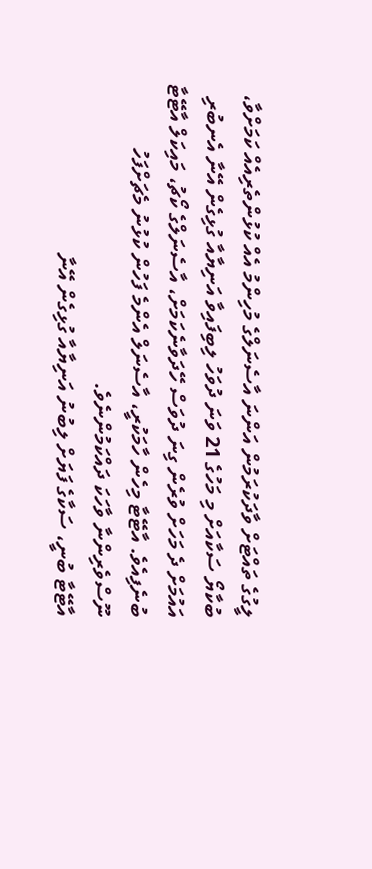ލީގުގެ ތައްޓަށް ވާދަކުރަމުން އަންނަ އާސެނަލްގެ މުހިންމު އެއް ކުޅުންތެރިއެއް ކަމަށްވާ، ބުކާޔޯ ސަކާއަށް މި މަހުގެ 21 ވަނަ ދުވަހު ލިބިފައިވާ އަނިޔާއާ ގުޅިގެން އޭނާ އެނބުރި އައުމަށް ދެ މަހަށް ވުރެން ގިނަ ދުވަސް ހޭދަވާނެކަމަށް، އާސެނަލްގެ ކޯޗު، މައިކަލް އާޓޭޓާ ބުނެފިއެވެ. އާޓޭޓާ މިހެން ހާމަކުރީ، އާސެނަލް އެންމެ ފަހުން ކުޅުނު މެޗަށްފަހު ނޫސްވެރިންނާ ވާހަކަ ދައްކަމުންނެވެ.
އާޓޭޓާ ބުނީ، ސަކާގެ ފަޔަށް ލިބުނު އަނިޔާއާ ގުޅިގެން އޭނާ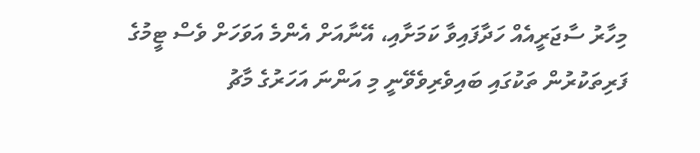މިހާރު ސާޖަރީއެއް ހަދާފައިވާ ކަމަށާއި، އޭނާއަށް އެންމެ އަވަހަށް ވެސް ޓީމުގެ ފަރިތަކުރުން ތަކުގައި ބައިވެރިވެވޭނީ މި އަންނަ އަހަރުގެ މާޗު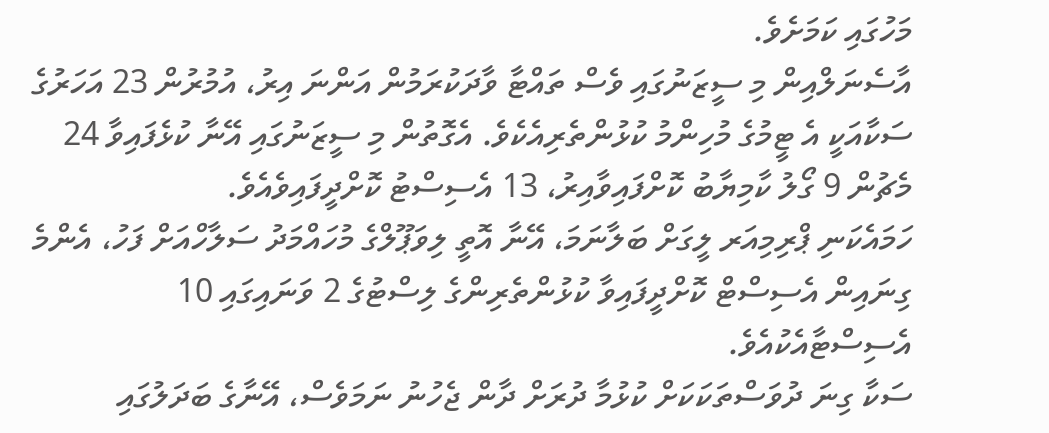މަހުގައި ކަމަށެވެ.
އާސެނަލްއިން މި ސީޒަނުގައި ވެސް ތައްޓާ ވާދަކުރަމުން އަންނަ އިރު، އުމުރުން 23 އަހަރުގެ ސަކާއަކީ އެ ޓީމުގެ މުހިންމު ކުޅުންތެރިއެކެވެ. އެގޮތުން މި ސީޒަނުގައި އޭނާ ކުޅެފައިވާ 24 މެޗުން 9 ގޯލު ކާމިޔާބު ކޮށްފައިވާއިރު، 13 އެސިސްޓު ކޮށްދީފައިވެއެވެ.
ހަމައެކަނި ޕްރިމިއަރ ލީގަށް ބަލާނަމަ، އޭނާ އޮތީ ލިވަޕޫލްގެ މުހައްމަދު ސަލާހްއަށް ފަހު، އެންމެ ގިނައިން އެސިސްޓް ކޮށްދީފައިވާ ކުޅުންތެރިންގެ ލިސްޓުގެ 2 ވަނައިގައި 10 އެސިސްޓާއެކުއެވެ.
ސަކާ ގިނަ ދުވަސްތަކަކަށް ކުޅުމާ ދުރަށް ދާން ޖެހުނު ނަމަވެސް، އޭނާގެ ބަދަލުގައި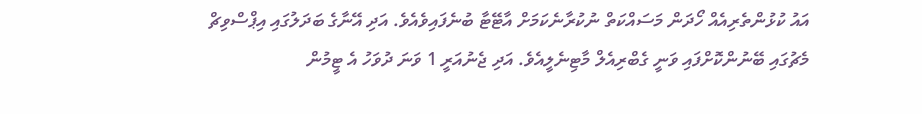އައު ކުޅުންތެރިއެއް ހޯދަން މަސައްކަތް ނުކުރާނެކަމަށް އާޓޭޓާ ބުނެފައިވެއެވެ. އަދި އޭނާގެ ބަދަލުގައި އިޕްސްވިޗް މެޗުގައި ބޭނުންކޮށްފައި ވަނީ ގެބްރިއެލް މާޓިނެލީއެވެ. އަދި ޖެނުއަރީ 1 ވަނަ ދުވަހު އެ ޓީމުން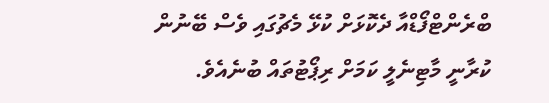ބްރެންޓްފޯޑްއާ ދެކޮޅަށް ކުޅޭ މެޗުގައި ވެސް ބޭނުން ކުރާނީ މާޓިނެލީ ކަމަށް ރިޕޯޓުތައް ބުނެއެވެ.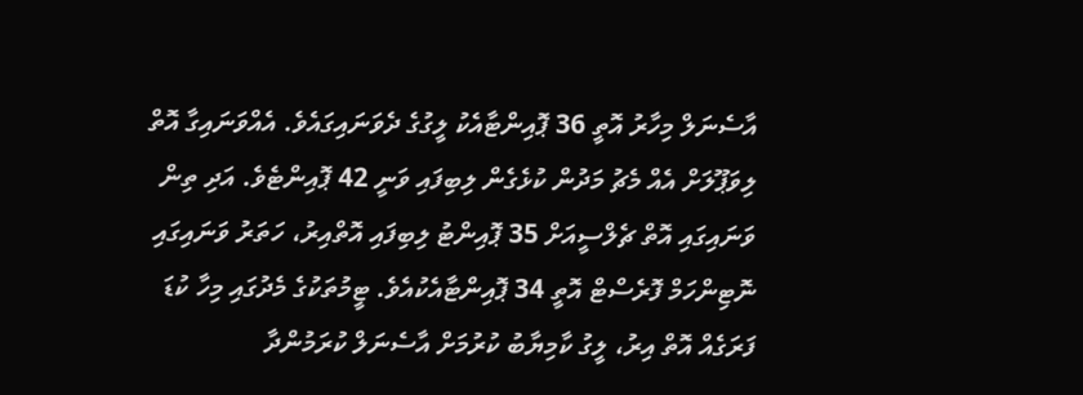އާސެނަލް މިހާރު އޮތީ 36 ޕޮއިންޓާއެކު ލީގުގެ ދެވަނައިގައެވެ. އެއްވަނައިގާ އޮތް ލިވަޕޫލަށް އެއް މެޗު މަދުން ކުޅެގެން ލިބިފައި ވަނީ 42 ޕޮއިންޓެވެ. އަދި ތިން ވަނައިގައި އޮތް ޗެލްސީއަށް 35 ޕޮއިންޓު ލިބިފައި އޮތްއިރު، ހަތަރު ވަނައިގައި ނޮޓިންހަމް ފޮރެސްޓް އޮތީ 34 ޕޮއިންޓާއެކުއެވެ. ޓީމުތަކުގެ މެދުގައި މިހާ ކުޑަ ފަރަގެއް އޮތް އިރު، ލީގު ކާމިޔާބު ކުރުމަށް އާސެނަލް ކުރަމުންދާ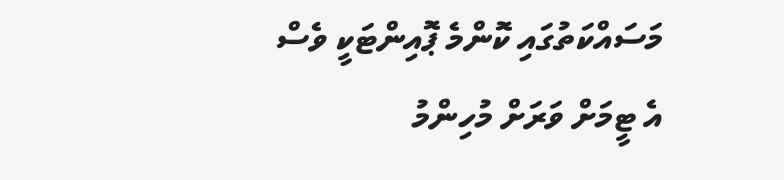މަސައްކަތުގައި ކޮންމެ ޕޮއިންޓަކީ ވެސް އެ ޓީމަށް ވަރަށް މުހިންމު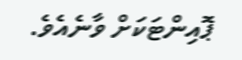ޕޮއިންޓަކަށް ވާނެއެވެ.